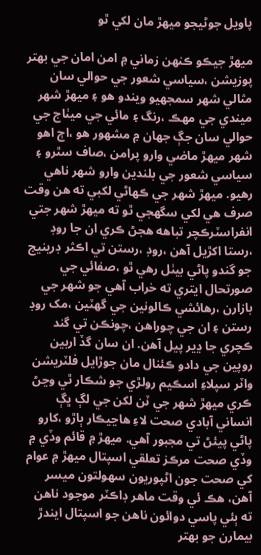پاويل جوڻيجو ميهڙ مان لکي ٿو

ميهڙ جيڪو ڪنهن زماني ۾ امن امان جي بهتر پوزيشن ،سياسي شعور جي حوالي سان مثالي شهر سمجهيو ويندو هو ۽ ميهڙ شهر ميندي جي مهڪ ،رنگ ۽ مائي جي ميٺاج جي حوالي سان جڳ جهان ۾ مشهور هو ،اڄ اهو شهر ميهڙ ماضي وارو پرامن ،صاف سٿرو ۽ سياسي شعور جي بلندين وارو شهر ناهي رهيو. ميهڙ شهر جي ڪهاڻي لکبي ته هن وقت صرف هي لکي سگهجي ٿو ته ميهڙ شهر جتي انفراسٽرڪچر تباهه هجڻ ڪري ان جا روڊ ،رستا اکڙيل آهن ،روڊ ،رستن تي اڪثر ڊرينيج جو گندو پاڻي بيٺل رهي ٿو ،صفائي جي صورتحال ايتري ته خراب آهي جو شهر جي بازارن ،رهائشي ڪالونين جي گهٽين ،مک روڊ رستن ۽ ان جي چوراهن ،چونڪن تي گند ڪچري جا ڍير پيل آهن. ان سان گڏ اربين روپين جي دادو ڪئنال مان جوڙايل فلٽريشن واٽر سپلاءِ اسڪيم رولڙي جو شڪار ٿي وڃڻ ڪري ميهڙ شهر جي ٽن لکن جي لڳ ڀڳ انساني آبادي صحت لاءِ هاڃيڪار ٻاڙو ،کارو پاڻي پيئڻ تي مجبور آهي. ميهڙ ۾ قائم وڏي ۾ وڏي صحت مرڪز تعلقي اسپتال ميهڙ ۾ عوام کي صحت جون اڻپوريون سهولتون ميسر آهن، هڪ ئي وقت ماهر ڊاڪٽر موجود ناهن ته ٻئي پاسي دوائون ناهن جو اسپتال ايندڙ بيمارن جو بهتر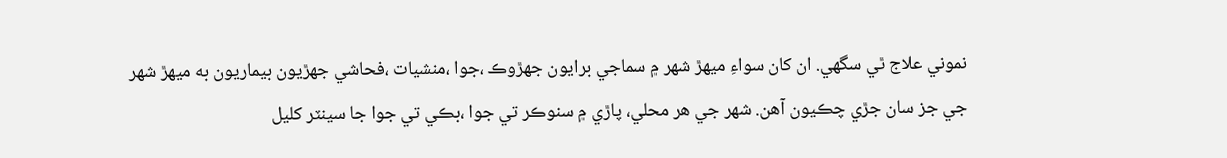نموني علاج ٿي سگهي. ان کان سواءِ ميهڙ شهر ۾ سماجي برايون جهڙوڪ ،جوا ،منشيات ،فحاشي جهڙيون بيماريون به ميهڙ شهر جي جز سان جڙي چڪيون آهن. شهر جي هر محلي، پاڙي ۾ سنوڪر تي جوا ،بڪي تي جوا جا سينٽر کليل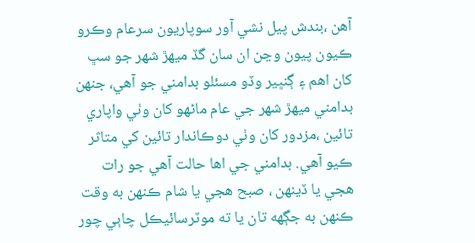آهن ،بندش پيل نشي آور سوپاريون سرعام وڪرو ڪيون پيون وڃن ان سان گڏ ميهڙ شهر جو سڀ کان اهم ۽ ڳنڀير وڏو مسئلو بدامني جو آهي، جنهن بدامني ميهڙ شهر جي عام ماڻهو کان وٺي واپاري تائين ،مزدور کان وٺي دوڪاندار تائين کي متاثر ڪيو آهي. بدامني جي اها حالت آهي جو رات هجي يا ڏينهن ، صبح هجي يا شام ڪنهن به وقت ڪنهن به جڳهه تان يا ته موٽرسائيڪل چاٻي چور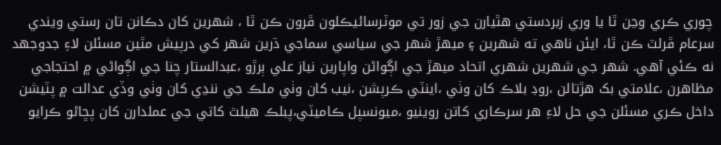چوري ڪري وڃن ٿا يا وري زبردستي هٿيارن جي زور تي موٽرسائيڪلون ڦرون ڪن ٿا ، شهرين کان دڪانن تان رستي ويندي سرعام ڦرلٽ ڪن ٿا، ايئن ناهي ته شهرين ۽ ميهڙ شهر جي سياسي سماجي ڌرين شهر کي درپيش مٿين مسئلن لاءِ جدوجهد نه ڪئي آهي. شهر جي شهرين شهري اتحاد ميهڙ جي اڳواڻن واپارين نياز علي ٻرڙو ،عبدالستار چنا جي اڳواڻي ۾ احتجاجي مظاهرن ،علامتي بک هڙتالن ،روڊ بلاڪ کان وٺي ،اينٽي ڪرپشن ،نيب کان وٺي ملڪ جي ننڍي کان وٺي وڏي عدالت ۾ پٽيشن داخل ڪري مسئلن جي حل لاءِ هر سرڪاري کاتن روينيو ،ميونسپل ڪاميٽي،پبلڪ هيلٿ کاتي جي عملدارن کان پڇاڻو ڪرايو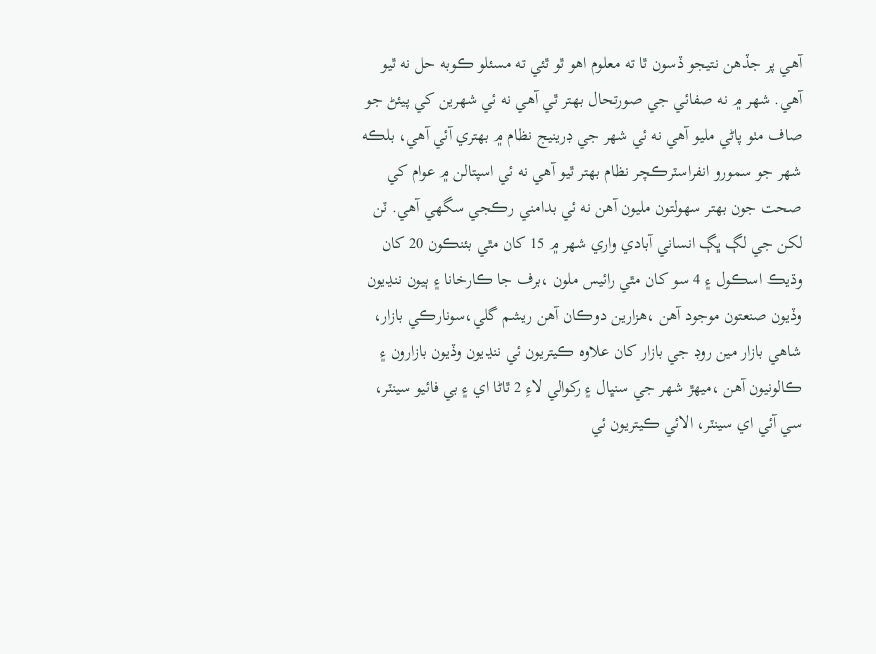آهي پر جڏهن نتيجو ڏسون ٿا ته معلوم اهو ٿو ٿئي ته مسئلو ڪوبه حل نه ٿيو آهي. شهر ۾ نه صفائي جي صورتحال بهتر ٿي آهي نه ئي شهرين کي پيئڻ جو صاف مٺو پاڻي مليو آهي نه ئي شهر جي ڊرينيج نظام ۾ بهتري آئي آهي، بلڪه شهر جو سمورو انفراسٽرڪچر نظام بهتر ٿيو آهي نه ئي اسپتالن ۾ عوام کي صحت جون بهتر سهولتون مليون آهن نه ئي بدامني رڪجي سگهي آهي. ٽن لکن جي لڳ ڀڳ انساني آبادي واري شهر ۾ 15 کان مٿي بئنڪون 20 کان وڌيڪ اسڪول ۽ 4 سو کان مٿي رائيس ملون ،برف جا ڪارخانا ۽ ٻيون ننڍيون وڏيون صنعتون موجود آهن ،هزارين دوڪان آهن ريشم گلي،سونارڪي بازار، شاهي بازار مين روڊ جي بازار کان علاوه ڪيتريون ئي ننڍيون وڏيون بازارون ۽ ڪالونيون آهن ،ميهڙ شهر جي سنڀال ۽ رکوالي لاءِ 2 ٿاڻا اي ۽ بي فائيو سينٽر، سي آئي اي سينٽر، الائي ڪيتريون ئي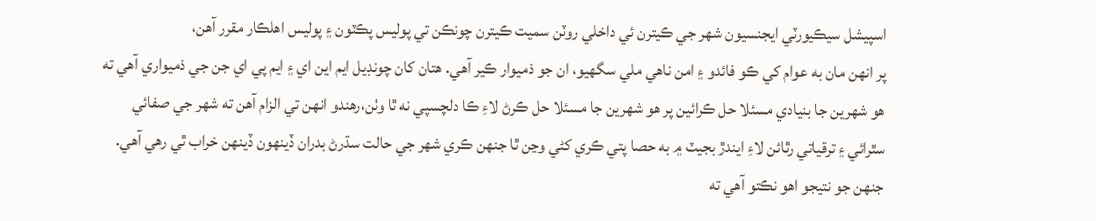اسپيشل سيڪيورٽي ايجنسيون شھر جي ڪيترن ئي داخلي روٽن سميت ڪيترن چونڪن تي پوليس پڪٽون ۽ پوليس اهلڪار مقرر آهن،
پر انهن مان به عوام کي ڪو فائدو ۽ امن ناهي ملي سگهيو، ان جو ذميوار ڪير آهي. هتان کان چونڊيل ايم اين اي ۽ ايم پي اي جن جي ذميواري آهي ته هو شهرين جا بنيادي مسئلا حل ڪرائين پر هو شهرين جا مسئلا حل ڪرڻ لاءِ ڪا دلچسپي نه ٿا وٺن،رهندو انهن تي الزام آهن ته شهر جي صفائي سٿرائي ۽ ترقياتي رٿائن لاءِ ايندڙ بجيٽ ۾ به حصا پتي ڪري کڻي وڃن ٿا جنهن ڪري شهر جي حالت سڌرڻ بدران ڏينهون ڏينهن خراب ٿي رهي آهي. جنهن جو نتيجو اهو نڪتو آهي ته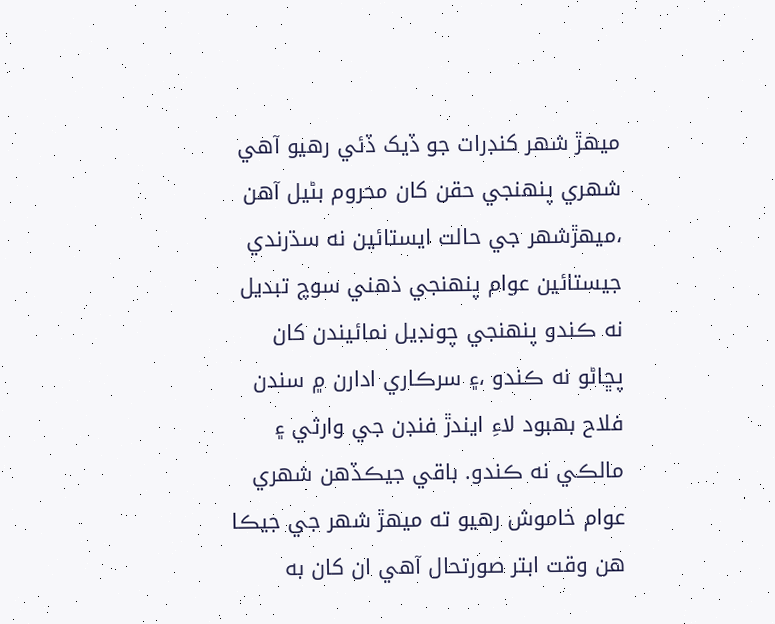ميهڙ شهر کنڊرات جو ڏيک ڏئي رهيو آهي شهري پنهنجي حقن کان محروم بڻيل آهن ،ميهڙشهر جي حالت ايستائين نه سڌرندي جيستائين عوام پنهنجي ذهني سوچ تبديل نه ڪندو پنهنجي چونڊيل نمائيندن کان پڇاڻو نه ڪندو ،۽ سرڪاري ادارن ۾ سندن فلاح بهبود لاءِ ايندڙ فنڊن جي وارثي ۽ مالڪي نه ڪندو. باقي جيڪڏهن شهري عوام خاموش رهيو ته ميهڙ شهر جي جيڪا هن وقت ابتر صورتحال آهي ان کان به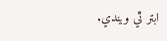ابتر ٿي ويندي.